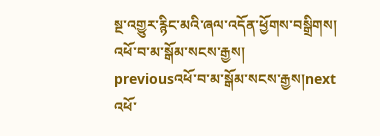སྔ་འགྱུར་རྙིང་མའི་ཞལ་འདོན་ཕྱོགས་བསྒྲིགས།
འཕོ་བ་མ་སྒོམ་སངས་རྒྱས།
previousའཕོ་བ་མ་སྒོམ་སངས་རྒྱས།next
འཕོ་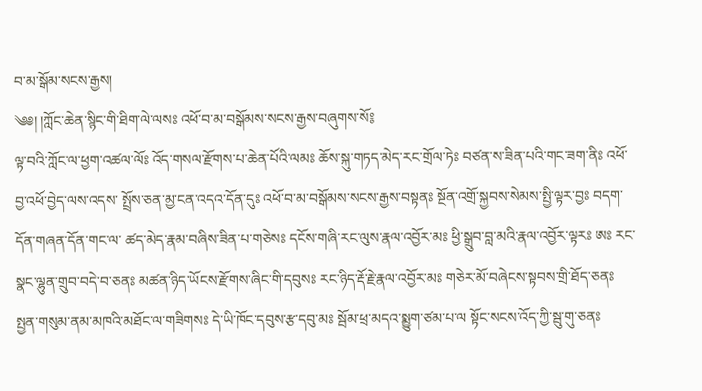བ་མ་སྒོམ་སངས་རྒྱས།
༄༅། །ཀློང་ཆེན་སྙིང་གི་ཐིག་ལེ་ལསཿ འཕོ་བ་མ་བསྒོམས་སངས་རྒྱས་བཞུགས་སོ༔
ལྟ་བའི་ཀློང་ལ་ཕྱག་འཚལ་ལོཿ འོད་གསལ་རྫོགས་པ་ཆེན་པོའི་ལམཿ ཆོས་སྐུ་གཏད་མེད་རང་གྲོལ་ཏེཿ བཙན་ས་ཟིན་པའི་གང་ཟག་ནིཿ འཕོ་བྱ་འཕོ་བྱེད་ལས་འདས་ སྤྲོས་ཅན་མྱ་ངན་འདའ་དོན་དུཿ འཕོ་བ་མ་བསྒོམས་སངས་རྒྱས་བསྟནཿ སྔོན་འགྲོ་སྐྱབས་སེམས་སྤྱི་ལྟར་བྱཿ བདག་དོན་གཞན་དོན་གང་ལ་ ཚད་མེད་རྣམ་བཞིས་ཟིན་པ་གཅེསཿ དངོས་གཞི་རང་ལུས་རྣལ་འབྱོར་མཿ ཕྱི་སྒྲུབ་བླ་མའི་རྣལ་འབྱོར་ལྟརཿ ཨཿ རང་སྣང་ལྷུན་གྲུབ་བདེ་བ་ཅནཿ མཚན་ཉིད་ཡོངས་རྫོགས་ཞིང་གི་དབུསཿ རང་ཉིད་རྡོ་རྗེ་རྣལ་འབྱོར་མཿ གཅེར་མོ་བཞེངས་སྟབས་གྲི་ཐོད་ཅནཿ སྤྱན་གསུམ་ནམ་མཁའི་མཐོང་ལ་གཟིགསཿ དེ་ཡི་ཁོང་དབུས་རྩ་དབུ་མཿ སྦོམ་ཕྲ་མདའ་སྨྱུག་ཙམ་པ་ལ སྟོང་སངས་འོད་ཀྱི་སྦུ་གུ་ཅནཿ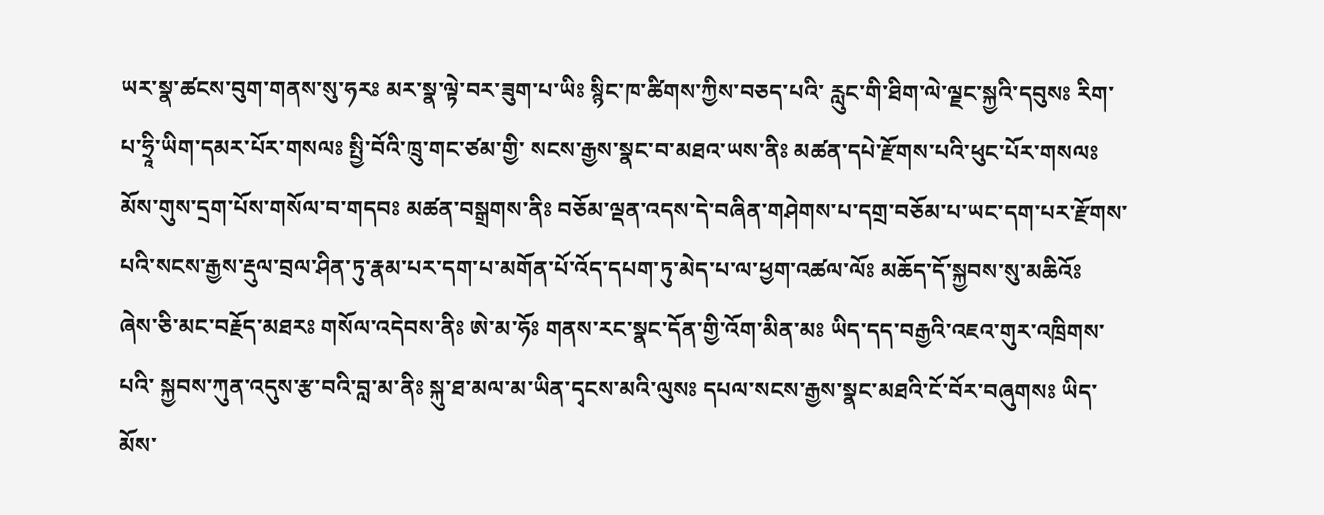ཡར་སྣ་ཚངས་བུག་གནས་སུ་ཧརཿ མར་སྣ་ལྟེ་བར་ཟུག་པ་ཡིཿ སྙིང་ཁ་ཚིགས་ཀྱིས་བཅད་པའི་ རླུང་གི་ཐིག་ལེ་ལྗང་སྐྱའི་དབུསཿ རིག་པ་ཧྲཱི་ཡིག་དམར་པོར་གསལཿ སྤྱི་བོའི་ཁྲུ་གང་ཙམ་གྱི་ སངས་རྒྱས་སྣང་བ་མཐའ་ཡས་ནིཿ མཚན་དཔེ་རྫོགས་པའི་ཕུང་པོར་གསལཿ མོས་གུས་དྲག་པོས་གསོལ་བ་གདབཿ མཚན་བསྒྲགས་ནིཿ བཅོམ་ལྡན་འདས་དེ་བཞིན་གཤེགས་པ་དགྲ་བཅོམ་པ་ཡང་དག་པར་རྫོགས་པའི་སངས་རྒྱས་རྡུལ་བྲལ་ཤིན་ཏུ་རྣམ་པར་དག་པ་མགོན་པོ་འོད་དཔག་ཏུ་མེད་པ་ལ་ཕྱག་འཚལ་ལོཿ མཆོད་དོ་སྐྱབས་སུ་མཆིའོཿ ཞེས་ཅི་མང་བརྗོད་མཐརཿ གསོལ་འདེབས་ནིཿ ཨེ་མ་ཧོཿ གནས་རང་སྣང་དོན་གྱི་འོག་མིན་མཿ ཡིད་དད་བརྒྱའི་འཇའ་གུར་འཁྲིགས་པའི་ སྐྱབས་ཀུན་འདུས་རྩ་བའི་བླ་མ་ནིཿ སྐུ་ཐ་མལ་མ་ཡིན་དྭངས་མའི་ལུསཿ དཔལ་སངས་རྒྱས་སྣང་མཐའི་ངོ་བོར་བཞུགསཿ ཡིད་མོས་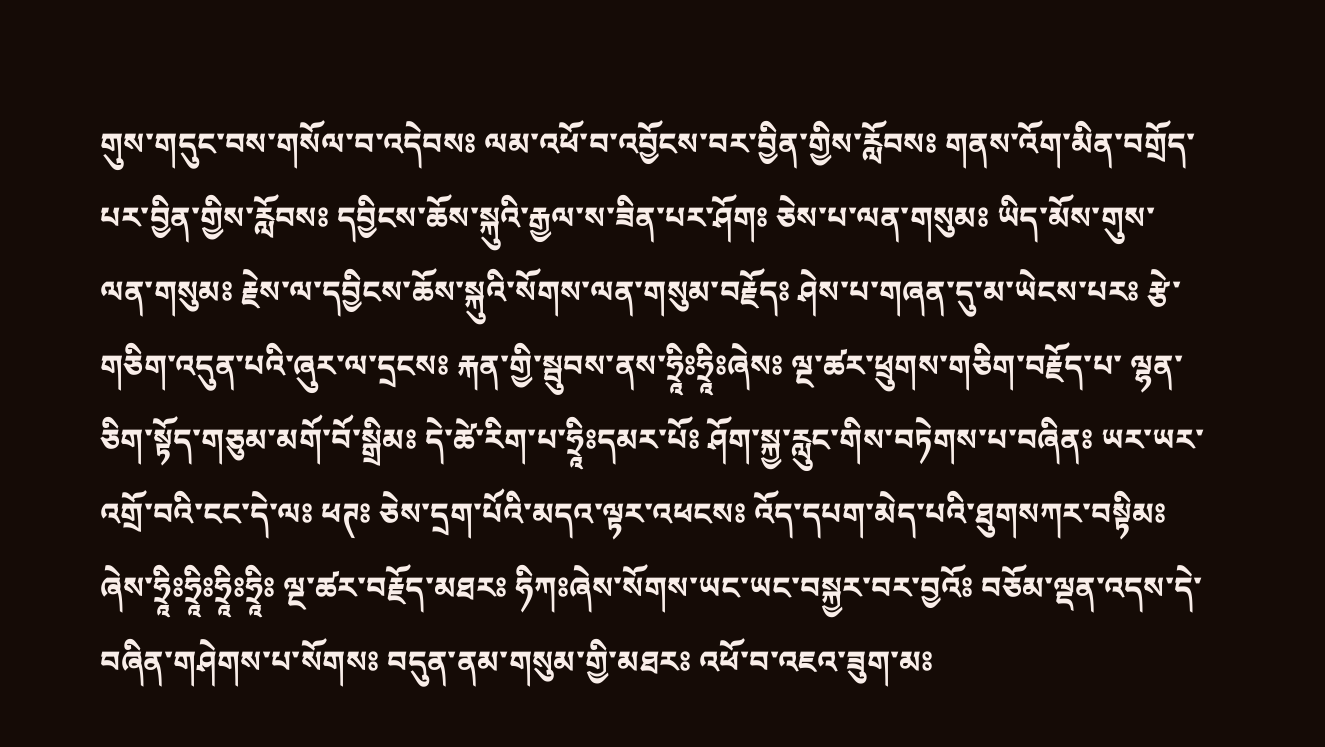གུས་གདུང་བས་གསོལ་བ་འདེབསཿ ལམ་འཕོ་བ་འབྱོངས་བར་བྱིན་གྱིས་རློབསཿ གནས་འོག་མིན་བགྲོད་པར་བྱིན་གྱིས་རློབསཿ དབྱིངས་ཆོས་སྐུའི་རྒྱལ་ས་ཟིན་པར་ཤོགཿ ཅེས་པ་ལན་གསུམཿ ཡིད་མོས་གུས་ལན་གསུམཿ རྗེས་ལ་དབྱིངས་ཆོས་སྐུའི་སོགས་ལན་གསུམ་བརྗོདཿ ཤེས་པ་གཞན་དུ་མ་ཡེངས་པརཿ རྩེ་གཅིག་འདུན་པའི་ཞུར་ལ་དྲངསཿ རྐན་གྱི་སྦུབས་ནས་ཧྲཱིཿཧྲཱིཿཞེསཿ ལྔ་ཚར་ཕྲུགས་གཅིག་བརྗོད་པ་ ལྷན་ཅིག་སྟོད་གཅུམ་མགོ་བོ་སྒྲིམཿ དེ་ཚེ་རིག་པ་ཧྲཱིཿདམར་པོཿ ཤོག་སྐྱ་རླུང་གིས་བཏེགས་པ་བཞིནཿ ཡར་ཡར་འགྲོ་བའི་ངང་དེ་ལཿ ཕཊཿ ཅེས་དྲག་པོའི་མདའ་ལྟར་འཕངསཿ འོད་དཔག་མེད་པའི་ཐུགསཀར་བསྟིམཿ ཞེས་ཧྲཱིཿཧྲཱིཿཧྲཱིཿཧྲཱིཿ ལྔ་ཚར་བརྗོད་མཐརཿ ཧིཀཿཞེས་སོགས་ཡང་ཡང་བསྐྱར་བར་བྱའོཿ བཅོམ་ལྡན་འདས་དེ་བཞིན་གཤེགས་པ་སོགསཿ བདུན་ནམ་གསུམ་གྱི་མཐརཿ འཕོ་བ་འཇའ་ཟུག་མཿ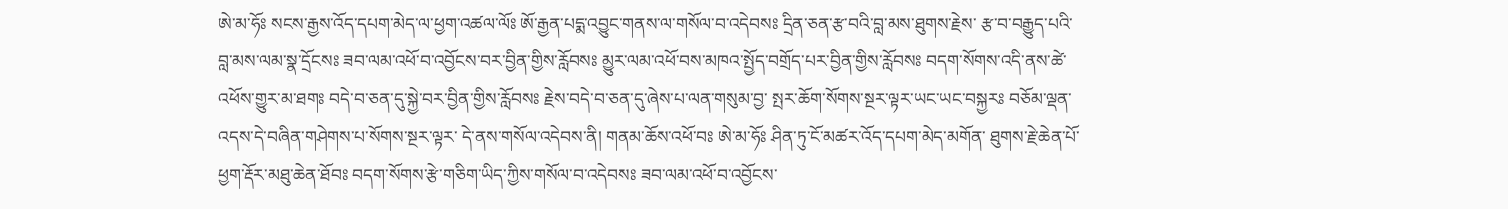ཨེ་མ་ཧོཿ སངས་རྒྱས་འོད་དཔག་མེད་ལ་ཕྱག་འཚལ་ལོཿ ཨོ་རྒྱན་པདྨ་འབྱུང་གནས་ལ་གསོལ་བ་འདེབསཿ དྲིན་ཅན་རྩ་བའི་བླ་མས་ཐུགས་རྗེས་ རྩ་བ་བརྒྱུད་པའི་བླ་མས་ལམ་སྣ་དྲོངསཿ ཟབ་ལམ་འཕོ་བ་འབྱོངས་བར་བྱིན་གྱིས་རློབསཿ མྱུར་ལམ་འཕོ་བས་མཁའ་སྤྱོད་བགྲོད་པར་བྱིན་གྱིས་རློབསཿ བདག་སོགས་འདི་ནས་ཚེ་འཕོས་གྱུར་མ་ཐགཿ བདེ་བ་ཅན་དུ་སྐྱེ་བར་བྱིན་གྱིས་རློབསཿ རྗེས་བདེ་བ་ཅན་དུ་ཞེས་པ་ལན་གསུམ་བྱ་ སྤར་ཆོག་སོགས་སྔར་ལྟར་ཡང་ཡང་བསྐྱརཿ བཅོམ་ལྡན་འདས་དེ་བཞིན་གཤེགས་པ་སོགས་སྔར་ལྟར་ དེ་ནས་གསོལ་འདེབས་ནི། གནམ་ཆོས་འཕོ་བཿ ཨེ་མ་ཧོཿ ཤིན་ཏུ་ངོ་མཚར་འོད་དཔག་མེད་མགོན་ ཐུགས་རྗེ་ཆེན་པོ་ཕྱག་རྡོར་མཐུ་ཆེན་ཐོབཿ བདག་སོགས་རྩེ་གཅིག་ཡིད་ཀྱིས་གསོལ་བ་འདེབསཿ ཟབ་ལམ་འཕོ་བ་འབྱོངས་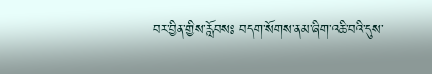བར་བྱིན་གྱིས་རློབསཿ བདག་སོགས་ནམ་ཞིག་འཆི་བའི་དུས་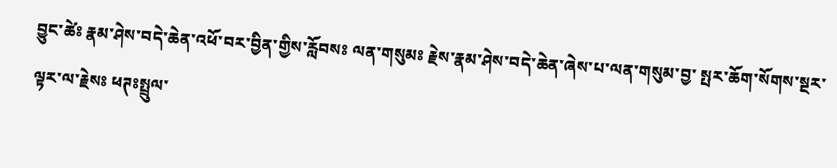བྱུང་ཚེཿ རྣམ་ཤེས་བདེ་ཆེན་འཕོ་བར་བྱིན་གྱིས་རློབསཿ ལན་གསུམཿ རྗེས་རྣམ་ཤེས་བདེ་ཆེན་ཞེས་པ་ལན་གསུམ་བྱ་ སྤར་ཆོག་སོགས་སྔར་ལྟར་ལ་རྗེསཿ ཕཊཿསྤྲུལ་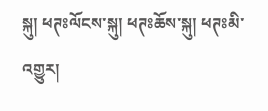སྐུ། ཕཊཿལོངས་སྐུ། ཕཊཿཆོས་སྐུ། ཕཊཿམི་འགྱུར།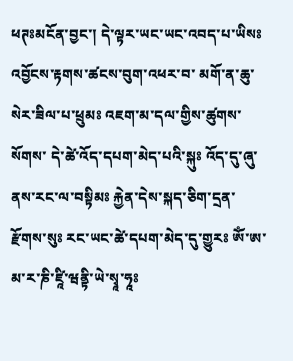ཕཊཿམངོན་བྱང་། དེ་ལྟར་ཡང་ཡང་འབད་པ་ཡིསཿ འབྱོངས་རྟགས་ཚངས་བུག་འཕར་བ་ མགོ་ན་ཆུ་སེར་ཟིལ་པ་ཕྲུམཿ འཇག་མ་དལ་གྱིས་ཚུགས་སོགས་ དེ་ཚེ་འོད་དཔག་མེད་པའི་སྐུཿ འོད་དུ་ཞུ་ནས་རང་ལ་བསྟིམཿ རྐྱེན་དེས་སྐད་ཅིག་དྲན་རྫོགས་སུཿ རང་ཡང་ཚེ་དཔག་མེད་དུ་གྱུརཿ ཨོཾ་ཨ་མ་ར་ཎི་ཛཱི་ཝནྟི་ཡེ་སྭཱ་ཧཱཿ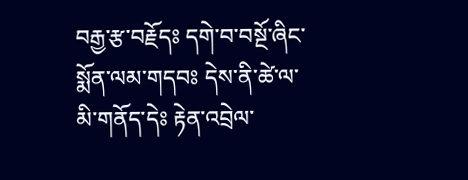བརྒྱ་རྩ་བརྗོདཿ དགེ་བ་བསྔོ་ཞིང་སྨོན་ལམ་གདབཿ དེས་ནི་ཚེ་ལ་མི་གནོད་དེཿ རྟེན་འབྲེལ་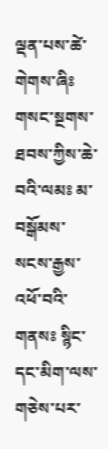ལྡན་པས་ཚེ་གེགས་ཞིཿ གསང་སྔགས་ཐབས་ཀྱིས་ཆེ་བའི་ལམཿ མ་བསྒོམས་སངས་རྒྱས་འཕོ་བའི་གནསཿ སྙིང་དང་མིག་ལས་གཅེས་པར་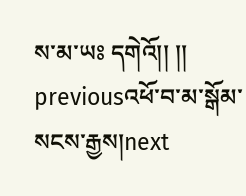ས་མ་ཡཿ དགེའོ།། །།
previousའཕོ་བ་མ་སྒོམ་སངས་རྒྱས།next